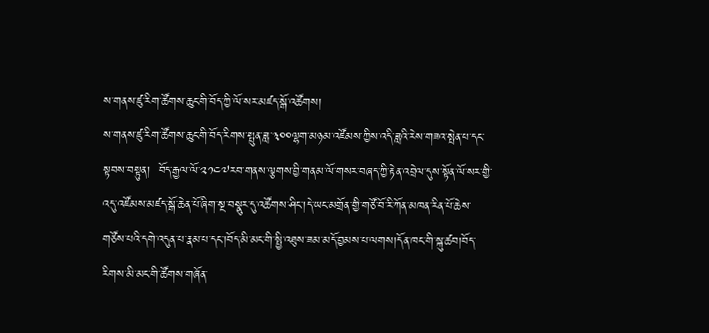ས་གནས་ཛུ་རིག་ཚོགས་ཆུང་གི་བོད་ཀྱི་ལོ་སར་མཛད་སྒོ་འཚོགས།
ས་གནས་ཛུ་རིག་ཚོགས་ཆུང་གི་བོད་རིགས་སྤུན་ཟླ་༣༠༠ལྷག་མཉམ་འཛོམས་ཀྱིས་འདི་ཟླའི་རེས་གཟའ་སྤེན་པ་དང་སྟབས་བསྟུན།  བོད་རྒྱལ་ལོ་༢༡༤༧རབ་གནས་ལྕགས་བྱི་གནམ་ལོ་གསར་བཞད་ཀྱི་རྟེན་འབྲེལ་དུས་སྟོན་ལོ་སར་གྱི་འདུ་འཛོམས་མཛད་སྒོ་ཆེན་པོ་ཞིག་སྔ་བསྣུར་དུ་འཚོགས་ཤིང་།དེ་ཡང་མགྲོན་གྱི་གཙོ་བོ་རི་ཀོན་མཁན་རིན་པོ་ཆེས་གཙོས་པའི་དགེ་འདུན་པ་རྣམ་པ་དང་།བོད་མི་མང་གི་སྤྱི་འཐུས་ཟམ་མདོ་བྱམས་པ་ལགས།དོན་ཁང་གི་སྐུ་ཚབ།བོད་རིགས་མི་མང་གི་ཚོགས་གཞོན་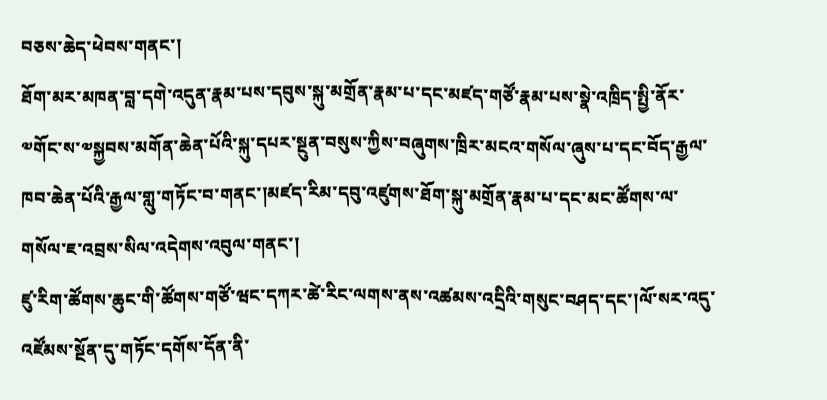བཅས་ཆེད་ཕེབས་གནང་།
ཐོག་མར་མཁན་བླ་དགེ་འདུན་རྣམ་པས་དབུས་སྐུ་མགྲོན་རྣམ་པ་དང་མཛད་གཙོ་རྣམ་པས་སྣེ་འཁྲིད་སྤྱི་ནོར་༧གོང་ས་༧སྐྱབས་མགོན་ཆེན་པོའི་སྐུ་དཔར་སྔུན་བསུས་ཀྱིས་བཞུགས་ཁྲིར་མངའ་གསོལ་ཞུས་པ་དང་བོད་རྒྱལ་ཁབ་ཆེན་པོའི་རྒྱལ་གླུ་གཏོང་བ་གནང་།མཛད་རིམ་དབུ་འཛུགས་ཐོག་སྐུ་མགྲོན་རྣམ་པ་དང་མང་ཚོགས་ལ་གསོལ་ཇ་འབྲས་སིལ་འདེགས་འབུལ་གནང་།
ཛུ་རིག་ཚོགས་ཆུང་གི་ཚོགས་གཙོ་ཝང་དཀར་ཚེ་རིང་ལགས་ནས་འཚམས་འདྲིའི་གསུང་བཤད་དང་།ལོ་སར་འདུ་འཛོམས་སྔོན་དུ་གཏོང་དགོས་དོན་ནི་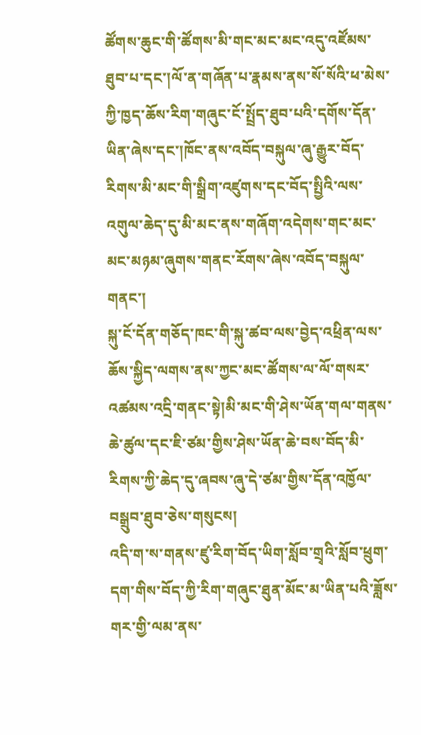ཚོགས་ཆུང་གི་ཚོགས་མི་གང་མང་མང་འདུ་འཛོམས་ཐུབ་པ་དང་།ལོ་ན་གཞོན་པ་རྣམས་ནས་སོ་སོའི་ཕ་མེས་ཀྱི་ཁྱད་ཆོས་རིག་གཞུང་ངོ་སྤྲོད་ཐུབ་པའི་དགོས་དོན་ཡིན་ཞེས་དང་།ཁོང་ནས་འབོད་བསྐུལ་ཞུ་རྒྱུར་བོད་རིགས་མི་མང་གི་སྒྲིག་འཛུགས་དང་བོད་སྤྱིའི་ལས་འགུལ་ཆེད་དུ་མི་མང་ནས་གཞོག་འདེགས་གང་མང་མང་མཉམ་ཞུགས་གནང་རོགས་ཞེས་འབོད་བསྐུལ་གནང་།
སྐུ་ངོ་དོན་གཅོད་ཁང་གི་སྐུ་ཚབ་ལས་བྱེད་འཕྲིན་ལས་ཆོས་སྐྱིད་ལགས་ནས་ཀྱང་མང་ཚོགས་ལ་ལོ་གསར་འཚམས་འདྲི་གནང་སྟེ།མི་མང་གི་ཤེས་ཡོན་གལ་གནས་ཆེ་ཚུལ་དང་ཇི་ཙམ་གྱིས་ཤེས་ཡོན་ཆེ་བས་བོད་མི་རིགས་ཀྱི་ཆེད་དུ་ཞབས་ཞུ་དེ་ཙམ་གྱིས་དོན་འཁྱོལ་བསྒྲུབ་ཐུབ་ཅེས་གསུངས།
འདི་ག་ས་གནས་ཛུ་རིག་བོད་ཡིག་སློབ་གྲྭའི་སློབ་ཕྲུག་དག་གིས་བོད་ཀྱི་རིག་གཞུང་ཐུན་མོང་མ་ཡིན་པའི་ཟློས་གར་གྱི་ལམ་ནས་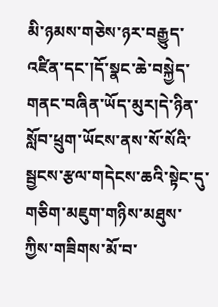མི་ཉམས་གཅེས་ཉར་བརྒྱུད་འཛིན་དང་།དོ་སྣང་ཆེ་བསྐྱེད་གནང་བཞིན་ཡོད་མུར།དེ་ཉིན་སློབ་ཕྲུག་ཡོངས་ནས་སོ་སོའི་སྦྱངས་རྩལ་གདེངས་ཆའི་སྟེང་དུ་གཅིག་མཇུག་གཉིས་མཐུས་ཀྱིས་གཟིགས་མོ་བ་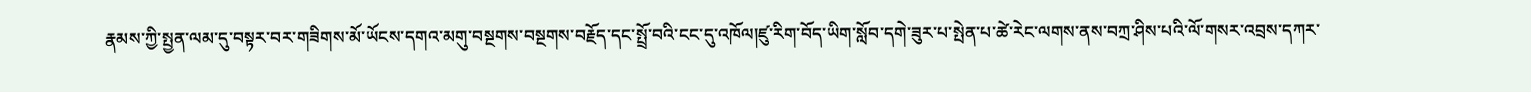རྣམས་ཀྱི་སྤྱན་ལམ་དུ་བསྟར་བར་གཟིགས་མོ་ཡོངས་དགའ་མགུ་བསྔགས་བསྔགས་བརྗོད་དང་སྤྲོ་བའི་ངང་དུ་འཁོལ།ཛུ་རིག་བོད་ཡིག་སློབ་དགེ་ཟུར་པ་སྤེན་པ་ཚེ་རེང་ལགས་ནས་བཀྲ་ཤིས་པའི་ལོ་གསར་འབྲས་དཀར་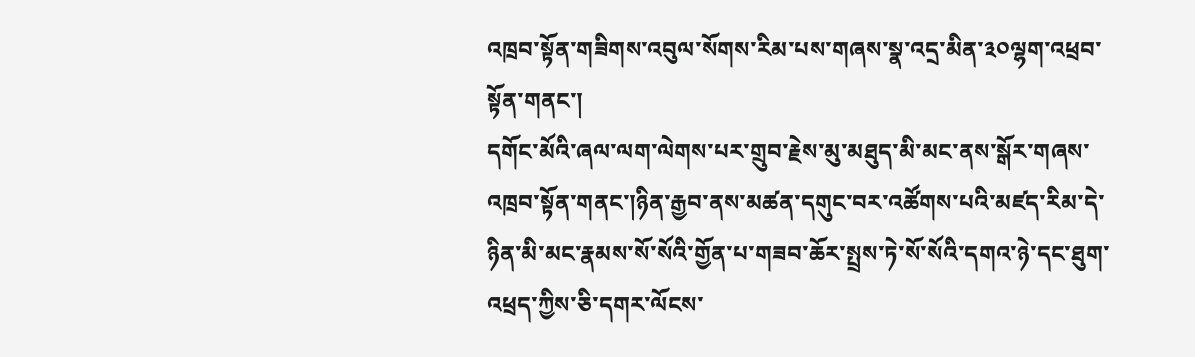འཁྲབ་སྟོན་གཟིགས་འབུལ་སོགས་རིམ་པས་གཞས་སྣ་འདྲ་མིན་༣༠ལྷག་འཕྲབ་སྟོན་གནང་།
དགོང་མོའི་ཞལ་ལག་ལེགས་པར་གྲུབ་རྗེས་མུ་མཐུད་མི་མང་ནས་སྒོར་གཞས་འཁྲབ་སྟོན་གནང་།ཉིན་རྒྱབ་ནས་མཚན་དགུང་བར་འཚོགས་པའི་མཛད་རིམ་དེ་ཉིན་མི་མང་རྣམས་སོ་སོའི་གྱོན་པ་གཟབ་ཆོར་སྤྲས་ཏེ་སོ་སོའི་དགའ་ཉེ་དང་ཐུག་འཕྲད་ཀྱིས་ཅི་དགར་ལོངས་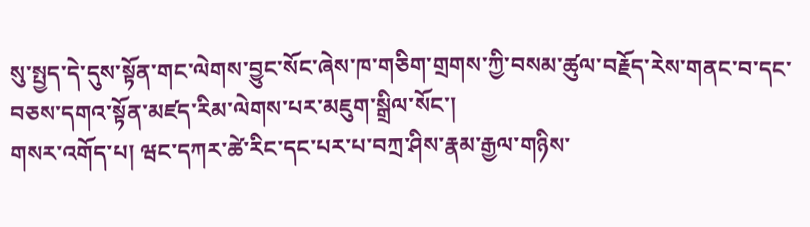སུ་སྤྱད་དེ་དུས་སྟོན་གང་ལེགས་བྱུང་སོང་ཞེས་ཁ་གཅིག་གྲགས་ཀྱི་བསམ་ཚུལ་བརྗོད་རེས་གནང་བ་དང་བཅས་དགའ་སྟོན་མཛད་རིམ་ལེགས་པར་མཇུག་སྒྲིལ་སོང་།
གསར་འགོད་པ། ཝང་དཀར་ཚེ་རིང་དང་པར་པ་བཀྲ་ཤིས་རྣམ་རྒྱལ་གཉིས་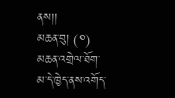ནས།།
མཆན་བུ། (༠)
མཆན་འགྲེལ་ཐོག་མ་དེ་ཁྱེད་ནས་འགོད་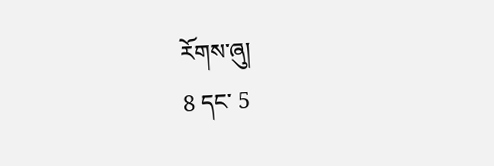རོགས་ཞུ།
8 དང་ 5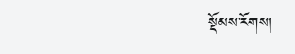སྡོམས་རོགས།